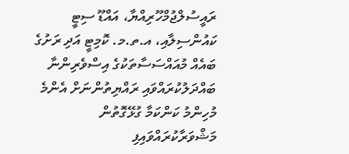ރައީސުލްޖުމްހޫރިއްޔާ، އައްޑޫ ސިޓީ ކައުންސިލާއި، އ.ތ.މ. ކޮމިޓީ އަދި ރަށުގެ ބައެއް މުއައްސަސާތަކުގެ އިސްވެރިންނާ ބައްދަލުކުރައްވައި ރައްޔިތުންނަށް އެންމެ މުހިންމު ކަންކަމާ ގުޅޭގޮތުން މަޝްވަރާކުރައްވައިފި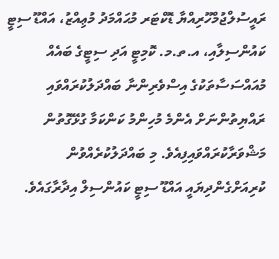ރައީސުލްޖުމްހޫރިއްޔާ ޑޮކްޓަރ މުޙައްމަދު މުޢިއްޒު، އައްޑޫ ސިޓީ ކައުންސިލާއި، އ.ތ.މ. ކޮމިޓީ އަދި ސިޓީގެ ބައެއް މުއައްސަސާތަކުގެ އިސްވެރިންނާ ބައްދަލުކުރައްވައި ރައްޔިތުންނަށް އެންމެ މުހިންމު ކަންކަމާ ގުޅޭގޮތުން މަޝްވަރާކުރައްވައިފިއެވެ. މި ބައްދަލުކުރެއްވުން ކުރިއަށްގެންދިޔައީ އައްޑޫ ސިޓީ ކައުންސިލް އިދާރާގައެވެ.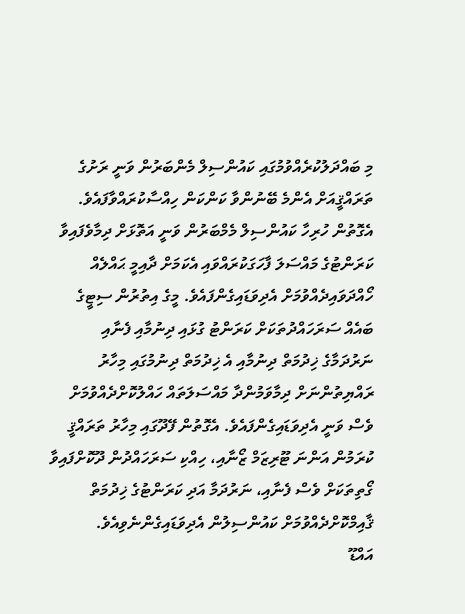މި ބައްދަލުކުރެއްވުމުގައި ކައުންސިލް މެންބަރުން ވަނީ ރަށުގެ ތަރައްޤީއަށް އެންމެ ބޭނުންވާ ކަންކަން ހިއްސާކުރައްވާފައެވެ. އެގޮތުން ހުރިހާ ކައުންސިލް މެމްބަރުން ވަނީ އަތޮޅަށް ދިމާވެފައިވާ ކަރަންޓުގެ މައްސަލަ ފާހަގަކުރައްވައި އެކަމަށް ދާއިމީ ޙައްލެއް ހޯއްދަވައިދެއްވުމަށް އެދިވަޑައިގެންފައެވެ. މީގެ އިތުރުން ސިޓީގެ ބައެއް ސަރަހައްދުތަކަށް ކަރަންޓު ގުޅައި ދިނުމާއި ފެނާއި ނަރުދަމާގެ ޚިދުމަތް ދިނުމާއި އެ ޚިދުމަތް ދިނުމުގައި މިހާރު ރައްޔިތުންނަށް ދިމާވަމުންދާ މައްސަލަތައް ހައްލުކޮށްދެއްވުމަށް ވެސް ވަނީ އެދިވަޑައިގެންފައެވެ. އެގޮތުން ފޭދޫގައި މިހާރު ތަރައްޤީ ކުރަމުން އަންނަ ޓޫރިޒަމް ޒޯނާއި، ހިއްކި ސަރަހައްދުން ދޫކޮށްފައިވާ ގޯތިތަކަށް ވެސް ފެނާއި، ނަރުދަމާ އަދި ކަރަންޓުގެ ޚިދުމަތް ޤާއިމްކޮށްދެއްވުމަށް ކައުންސިލުން އެދިވަޑައިގެންނެވިއެވެ.
އައްޑޫ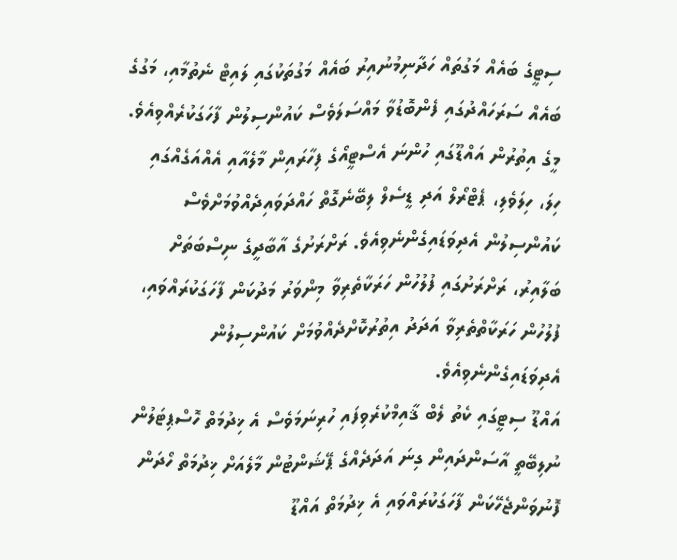ސިޓީގެ ބައެއް މަގުތައް ހަދާނިމުނުއިރު ބައެއް މަގުތަކުގައި ލައިޓް ނެތުމާއި، މަގުގެ ބައެއް ސަރަހައްދުގައި ފެންބޮޑުވާ މައްސަލަވެސް ކައުންސިލުން ފާހަގަކުރެއްވިއެވެ. މީގެ އިތުރުން އައްޑޫގައި ހުންނަ އެސްޓީއޯގެ ފިހާރައިން މާލެއާއި އެއްއަގެއްގައި ހިލަ، ހިލަވެލި، ޕެޓްރޯލް އަދި ޑީސެލް ލިބޭނެގޮތް ހައްދަވައިދެއްވުމަށްވެސް ކައުންސިލުން އެދިވަޑައިގެންނެވިއެވެ. ރަށްރަށުގެ އާބާދީގެ ނިސްބަތަށް ބަލާއިރު، ރަށްރަށުގައި ފުލުހުން ހަރަކާތެރިވާ މިންވަރު މަދުކަން ފާހަގަކުރައްވައި، ފުލުހުން ހަރަކާތްތެރިވާ އަދަދު އިތުރުކޮށްދެއްވުމަށް ކައުންސިލުން އެދިވަޑައިގެންނެވިއެވެ.
އައްޑޫ ސިޓީގައި ކެތު ލެބް ޤާއިމްކުރެވިފައި ހުރިނަމަވެސް އެ ޚިދުމަތް ހޮސްޕިޓަލުން ނުލިބޭތީ އާސަންދައިން ގިނަ އަދަދެއްގެ ޕޭޝަންޓުން މާލެއަށް ޚިދުމަތް ހޯދަން ފޮނުވަންޖެހޭކަން ފާހަގަކުރައްވައި އެ ޚިދުމަތް އައްޑޫ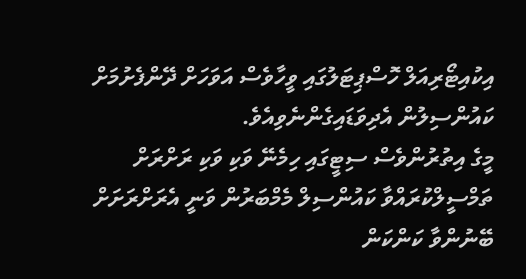އިކުއިޓޯރިއަލް ހޮސްޕިޓަލުގައި ވީހާވެސް އަވަހަށް ދޭންފެށުމަށް ކައުންސިލުން އެދިވަޑައިގެންނެވިއެވެ.
މީގެ އިތުރުންވެސް ސިޓީގައި ހިމެނޭ ވަކި ވަކި ރަށްރަށް ތަމްސީލްކުރައްވާ ކައުންސިލް މެމްބަރުން ވަނީ އެރަށްރަށަށް ބޭނުންވާ ކަންކަން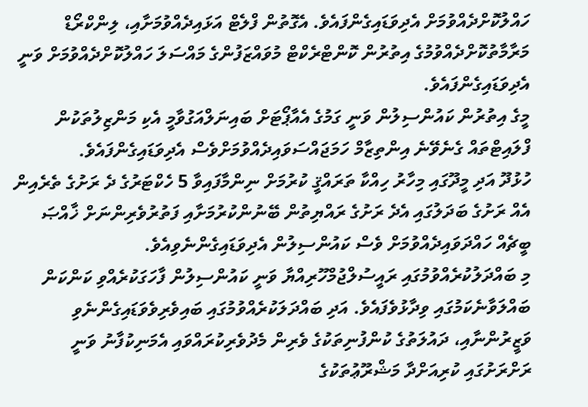ހައްލުކޮށްދެއްވުމަށް އެދިވަޑައިގެންފައެވެ. އެގޮތުން ފްލެޓް އަޅައިދެއްވުމަށާއި، ލިންކްރޯޑް މަރާމާތުކޮށްދެއްވުމުގެ އިތުރުން ކޮންޓްރެކްޓް މުވައްޒަފުންގެ މައްސަލަ ހައްލުކޮށްދެއްވުމަށް ވަނީ އެދިވަޑައިގެންފައެވެ.
މީގެ އިތުރުން ކައުންސިލުން ވަނީ ގަމުގެ އެއާޕޯޓަށް ބައިނަލްއަގުވާމީ އެކި މަންޒިލުތަކުން ފްލައިޓްތައް ގެނެވޭނެ އިންތިޒާމް ހަމަޖައްސަވައިދެއްވުމަށްވެސް އެދިވަޑައިގެންފައެވެ.
ހުޅުދޫ އަދި މީދޫގައި މިހާރު ހިއްކާ ތަރައްޤީ ކުރުމަށް ނިންމާފައިވާ 5 ހެކްޓަރުގެ ދެ ރަށުގެ ތެރެއިން އެއް ރަށުގެ ބަދަލުގައި އެދެ ރަށުގެ ރައްޔިތުން ބޭނުންކުރުމަށާއި ފަތުރުވެރިންނަށް ޚާއްޞަ ބީޗެއް ހައްދަވައިދެއްވުމަށް ވެސް ކައުންސިލުން އެދިވަޑައިގެންނެވިއެވެ.
މި ބައްދަލުކުރެއްވުމުގައި ރައީސުލްޖުމްހޫރިއްޔާ ވަނީ ކައުންސިލުން ފާހަގަކުރެއްވި ކަންކަން ބައްލަވާނެކަމުގައި ވިދާޅުވެފައެވެ. އަދި ބައްދަލަކުރެއްވުމުގައި ބައިވެރިވެވަޑައިގެންނެވި ވަޒީރުންނާއި، ދައުލަތުގެ ކުންފުނިތަކުގެ ވެރިން މެދުވެރިކުރައްވައި އެމަނިކުފާނު ވަނީ ރަށްރަށުގައި ކުރިއަށްދާ މަޝްރޫޢުތަކުގެ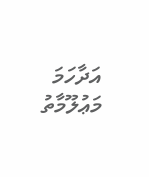އަދާހަމަ މަޢުލޫމާތު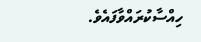ހިއްސާކުރައްވާފައެވެ.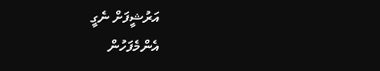އަރުޝީފަށް ނެގީ
އެންމެފަހުން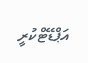އަޕްޑޭޓްކުރީ